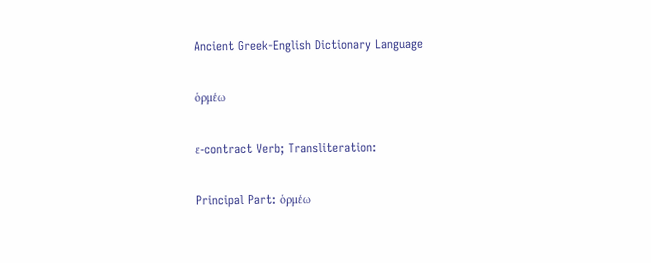Ancient Greek-English Dictionary Language

ὁρμέω

ε-contract Verb; Transliteration:

Principal Part: ὁρμέω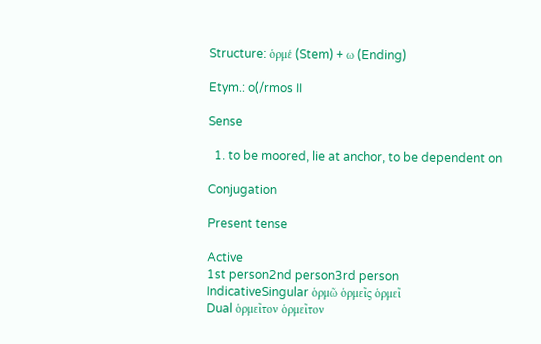Structure: ὁρμέ (Stem) + ω (Ending)

Etym.: o(/rmos II

Sense

  1. to be moored, lie at anchor, to be dependent on

Conjugation

Present tense

Active
1st person2nd person3rd person
IndicativeSingular ὁρμῶ ὁρμεῖς ὁρμεῖ
Dual ὁρμεῖτον ὁρμεῖτον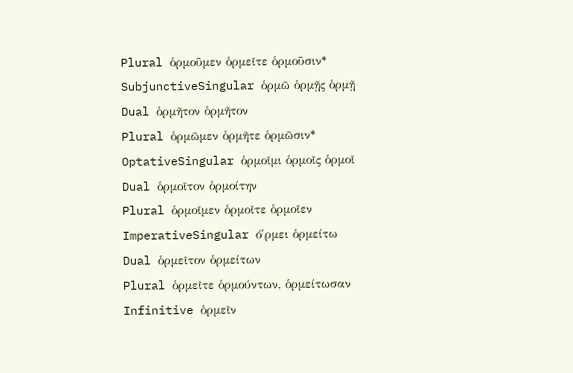Plural ὁρμοῦμεν ὁρμεῖτε ὁρμοῦσιν*
SubjunctiveSingular ὁρμῶ ὁρμῇς ὁρμῇ
Dual ὁρμῆτον ὁρμῆτον
Plural ὁρμῶμεν ὁρμῆτε ὁρμῶσιν*
OptativeSingular ὁρμοῖμι ὁρμοῖς ὁρμοῖ
Dual ὁρμοῖτον ὁρμοίτην
Plural ὁρμοῖμεν ὁρμοῖτε ὁρμοῖεν
ImperativeSingular ό̔ρμει ὁρμείτω
Dual ὁρμεῖτον ὁρμείτων
Plural ὁρμεῖτε ὁρμούντων, ὁρμείτωσαν
Infinitive ὁρμεῖν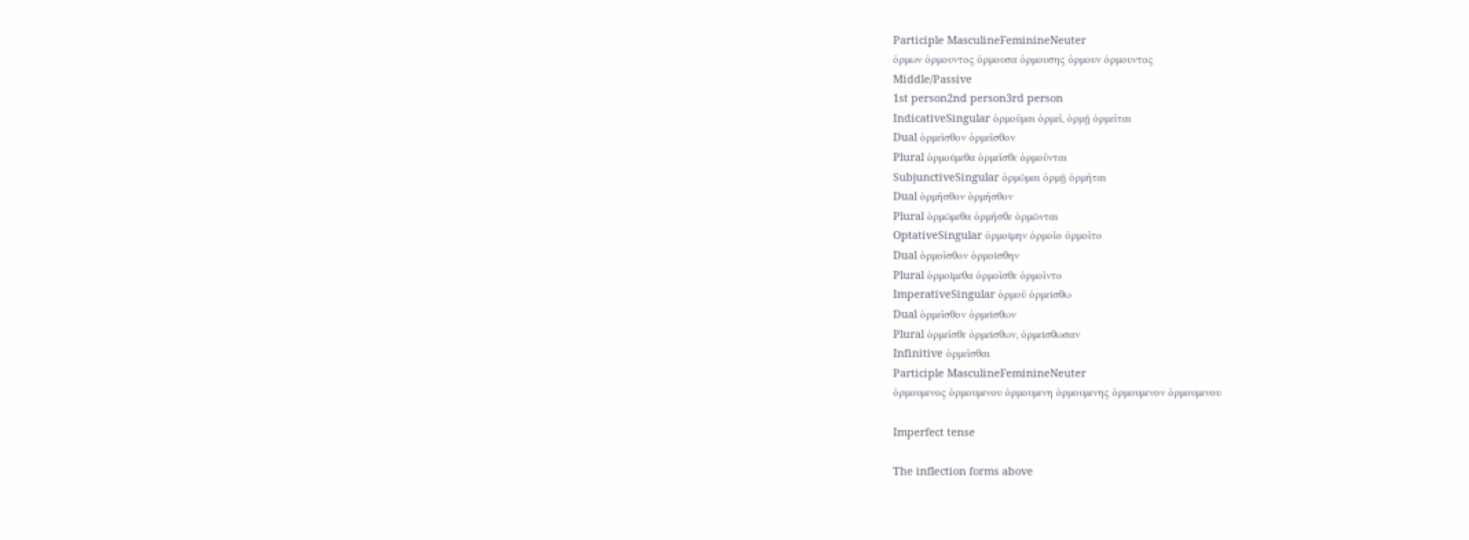Participle MasculineFeminineNeuter
ὁρμων ὁρμουντος ὁρμουσα ὁρμουσης ὁρμουν ὁρμουντος
Middle/Passive
1st person2nd person3rd person
IndicativeSingular ὁρμοῦμαι ὁρμεῖ, ὁρμῇ ὁρμεῖται
Dual ὁρμεῖσθον ὁρμεῖσθον
Plural ὁρμούμεθα ὁρμεῖσθε ὁρμοῦνται
SubjunctiveSingular ὁρμῶμαι ὁρμῇ ὁρμῆται
Dual ὁρμῆσθον ὁρμῆσθον
Plural ὁρμώμεθα ὁρμῆσθε ὁρμῶνται
OptativeSingular ὁρμοίμην ὁρμοῖο ὁρμοῖτο
Dual ὁρμοῖσθον ὁρμοίσθην
Plural ὁρμοίμεθα ὁρμοῖσθε ὁρμοῖντο
ImperativeSingular ὁρμοῦ ὁρμείσθω
Dual ὁρμεῖσθον ὁρμείσθων
Plural ὁρμεῖσθε ὁρμείσθων, ὁρμείσθωσαν
Infinitive ὁρμεῖσθαι
Participle MasculineFeminineNeuter
ὁρμουμενος ὁρμουμενου ὁρμουμενη ὁρμουμενης ὁρμουμενον ὁρμουμενου

Imperfect tense

The inflection forms above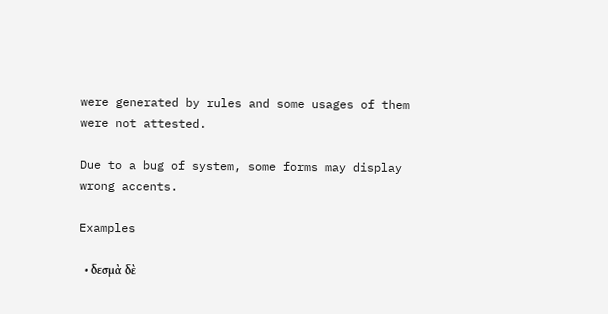were generated by rules and some usages of them were not attested.

Due to a bug of system, some forms may display wrong accents.

Examples

  • δεσμὰ δὲ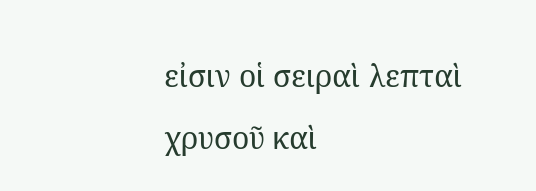εἰσιν οἱ σειραὶ λεπταὶ χρυσοῦ καὶ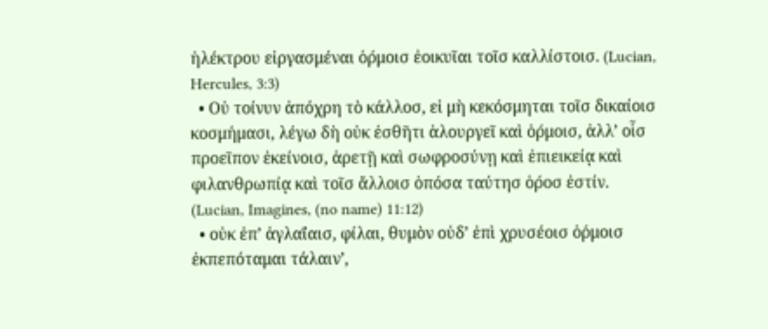ἠλέκτρου εἰργασμέναι ὁρ́μοισ ἐοικυῖαι τοῖσ καλλίστοισ. (Lucian, Hercules, 3:3)
  • Οὐ τοίνυν ἀπόχρη τὸ κάλλοσ, εἰ μὴ κεκόσμηται τοῖσ δικαίοισ κοσμήμασι, λέγω δὴ οὐκ ἐσθῆτι ἁλουργεῖ καὶ ὁρ́μοισ, ἀλλ’ οἷσ προεῖπον ἐκείνοισ, ἀρετῇ καὶ σωφροσύνῃ καὶ ἐπιεικείᾳ καὶ φιλανθρωπίᾳ καὶ τοῖσ ἄλλοισ ὁπόσα ταύτησ ὁρ́οσ ἐστίν. (Lucian, Imagines, (no name) 11:12)
  • οὐκ ἐπ’ ἀγλαί̈αισ, φίλαι, θυμὸν οὐδ’ ἐπὶ χρυσέοισ ὁρ́μοισ ἐκπεπόταμαι τάλαιν’,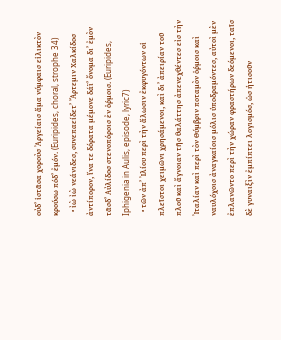οὐδ’ ἱστᾶσα χοροὺσ Ἀργείαισ ἅμα νύμφαισ εἱλικτὸν κρούσω πόδ’ ἐμόν. (Euripides, choral, strophe 34)
  • ἰὼ ἰὼ νεάνιδεσ, συνεπαείδετ’ Ἄρτεμιν Χαλκίδοσ ἀντίπορον, ἵνα τε δόρατα μέμονε δάϊ’ ὄνομα δι’ ἐμὸν τᾶσδ’ Αὐλίδοσ στενοπόροισ ἐν ὁρ́μοισ. (Euripides, Iphigenia in Aulis, episode, lyric7)
  • τῶν ἀπ’ Ἰλίου περὶ τὴν ἅλωσιν ἐκφυγόντων οἱ πλεῖστοι χειμῶνι χρησάμενοι, καὶ δι’ ἀπειρίαν τοῦ πλοῦ καὶ ἄγνοιαν τῆσ θαλάττησ ἀπενεχθέντεσ εἰσ τὴν Ἰταλίαν καὶ περὶ τὸν Θύμβριν ποταμὸν ὁρ́μοισ καὶ ναυλόχοισ ἀναγκαίοισ μόλισ ὑποδραμόντεσ, αὐτοὶ μὲν ἐπλανῶντο περὶ τὴν χώραν φραστήρων δεόμενοι, ταῖσ δὲ γυναιξὶν ἐμπίπτει λογισμόσ, ὡσ ἡτισοῦν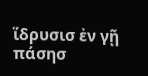ἵδρυσισ ἐν γῇ πάσησ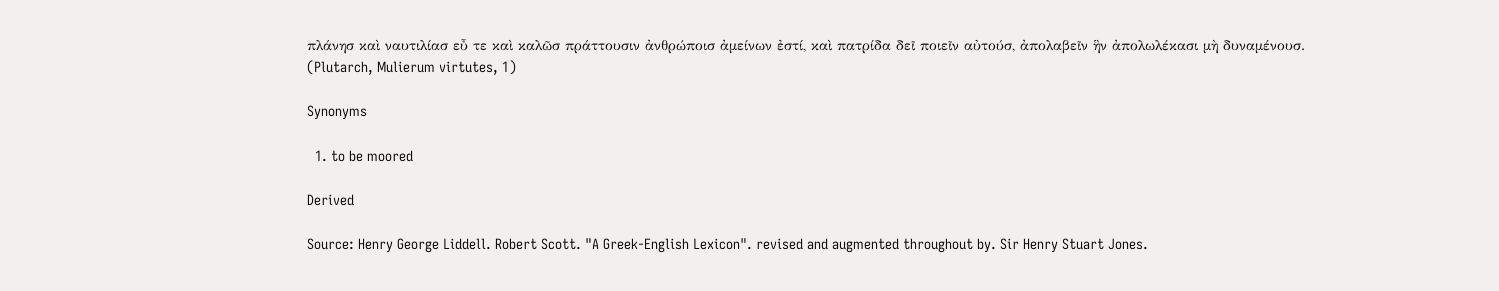πλάνησ καὶ ναυτιλίασ εὖ τε καὶ καλῶσ πράττουσιν ἀνθρώποισ ἀμείνων ἐστί, καὶ πατρίδα δεῖ ποιεῖν αὐτούσ, ἀπολαβεῖν ἣν ἀπολωλέκασι μὴ δυναμένουσ. (Plutarch, Mulierum virtutes, 1)

Synonyms

  1. to be moored

Derived

Source: Henry George Liddell. Robert Scott. "A Greek-English Lexicon". revised and augmented throughout by. Sir Henry Stuart Jones.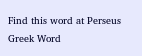Find this word at Perseus Greek Word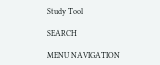Study Tool

SEARCH

MENU NAVIGATION